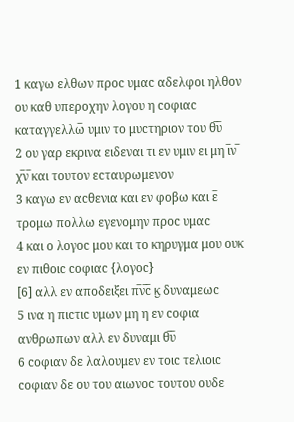1 καγω ελθων προϲ υμαϲ αδελφοι ηλθον ου καθ υπεροχην λογου η ϲοφιαϲ καταγγελλω̅ υμιν το μυϲτηριον του θ̅υ̅
2 ου γαρ εκρινα ειδεναι τι εν υμιν ει μη ι̅ν̅ χ̅ν̅ και τουτον εϲταυρωμενον
3 καγω εν αϲθενια και εν φοβω και ε̅ τρομω πολλω εγενομην προϲ υμαϲ
4 και ο λογοϲ μου και το κηρυγμα μου ουκ εν πιθοιϲ ϲοφιαϲ {λογοϲ}
[6] αλλ εν αποδειξει π̅ν̅ϲ̅ ϗ δυναμεωϲ
5 ινα η πιϲτιϲ υμων μη η εν ϲοφια ανθρωπων αλλ εν δυναμι θ̅υ̅
6 ϲοφιαν δε λαλουμεν εν τοιϲ τελιοιϲ ϲοφιαν δε ου του αιωνοϲ τουτου ουδε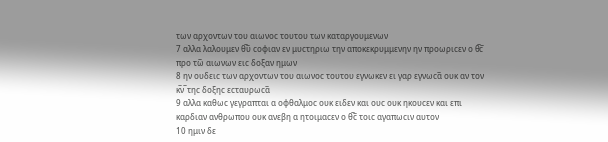των αρχοντων του αιωνοϲ τουτου των καταργουμενων
7 αλλα λαλουμεν θ̅υ̅ ϲοφιαν εν μυϲτηριω την αποκεκρυμμενην ην προωριϲεν ο θ̅ϲ̅ προ τω̅ αιωνων ειϲ δοξαν ημων
8 ην ουδειϲ των αρχοντων του αιωνοϲ τουτου εγνωκεν ει γαρ εγνωϲα̅ ουκ αν τον κ̅ν̅ τηϲ δοξηϲ εϲταυρωϲα̅
9 αλλα καθωϲ γεγραπται α οφθαλμοϲ ουκ ειδεν και ουϲ ουκ ηκουϲεν και επι καρδιαν ανθρωπου ουκ ανεβη α ητοιμαϲεν ο θ̅ϲ̅ τοιϲ αγαπωϲιν αυτον
10 ημιν δε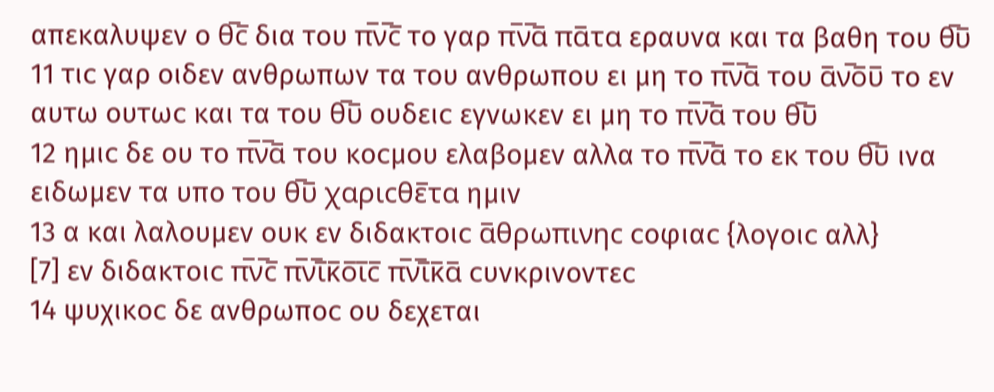απεκαλυψεν ο θ̅ϲ̅ δια του π̅ν̅ϲ̅ το γαρ π̅ν̅α̅ πα̅τα εραυνα και τα βαθη του θ̅υ̅
11 τιϲ γαρ οιδεν ανθρωπων τα του ανθρωπου ει μη το π̅ν̅α̅ του α̅ν̅ο̅υ̅ το εν αυτω ουτωϲ και τα του θ̅υ̅ ουδειϲ εγνωκεν ει μη το π̅ν̅α̅ του θ̅υ̅
12 ημιϲ δε ου το π̅ν̅α̅ του κοϲμου ελαβομεν αλλα το π̅ν̅α̅ το εκ του θ̅υ̅ ινα ειδωμεν τα υπο του θ̅υ̅ χαριϲθε̅τα ημιν
13 α και λαλουμεν ουκ εν διδακτοιϲ α̅θρωπινηϲ ϲοφιαϲ {λογοιϲ αλλ}
[7] εν διδακτοιϲ π̅ν̅ϲ̅ π̅ν̅ι̅κ̅ο̅ι̅ϲ̅ π̅ν̅ι̅κ̅α̅ ϲυνκρινοντεϲ
14 ψυχικοϲ δε ανθρωποϲ ου δεχεται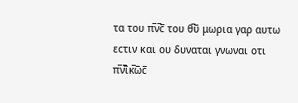τα του π̅ν̅ϲ̅ του θ̅υ̅ μωρια γαρ αυτω εϲτιν και ου δυναται γνωναι οτι π̅ν̅ι̅κ̅ω̅ϲ̅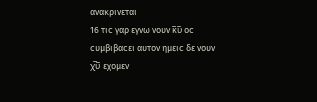ανακρινεται
16 τιϲ γαρ εγνω νουν κ̅υ̅ οϲ ϲυμβιβαϲει αυτον ημειϲ δε νουν χ̅υ̅ εχομεν